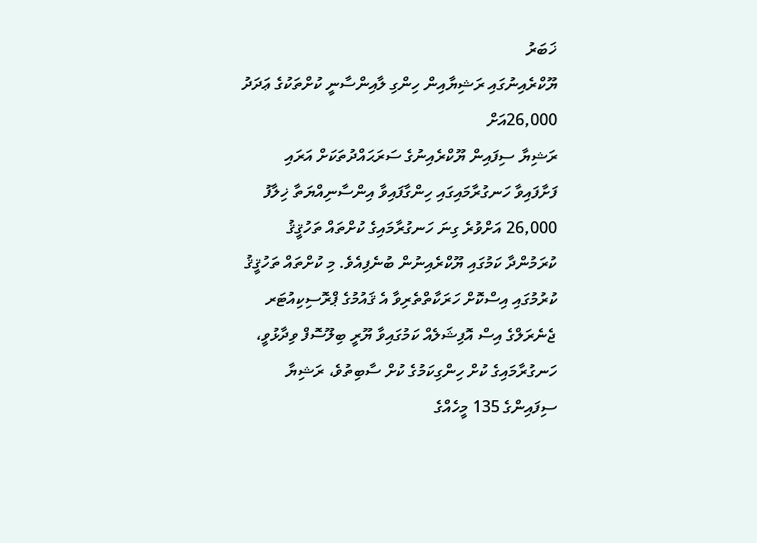ޚަބަރު
ޔޫކްރެއިނުގައި ރަޝިޔާއިން ހިންގި ލާއިންސާނީ ކުށްތަކުގެ ޢަދަދު 26,000އަށް
ރަޝިޔާ ސިފައިން ޔޫކްރެއިނުގެ ސަރަޙައްދުތަކަށް އަރައި ފަށާފައިވާ ހަނގުރާމައިގައި ހިންގާފައިވާ އިންސާނިއްޔަތާ ޚިލާފު 26,000 އަށްވުރެ ގިނަ ހަނގުރާމައިގެ ކުށްތައް ތަހުޤީޤު ކުރަމުންދާ ކަމުގައި ޔޫކްރެއިނުން ބުނެފިއެވެ. މި ކުށްތައް ތަހުޤީޤު ކުރުމުގައި އިސްކޮށް ހަރަކާތްތެރިވާ އެ ޤައުމުގެ ޕްރޮސިކިއުޓަރ ޖެނެރަލްގެ އިސް އޮފިޝަލެއް ކަމުގައިވާ ޔޫރީ ބިލޫސޮފް ވިދާޅުވީ، ހަނގުރާމައިގެ ކުށް ހިންގިކަމުގެ ކުށް ސާބިތުވެ، ރަޝިޔާ ސިފައިންގެ 135 މީހެއްގެ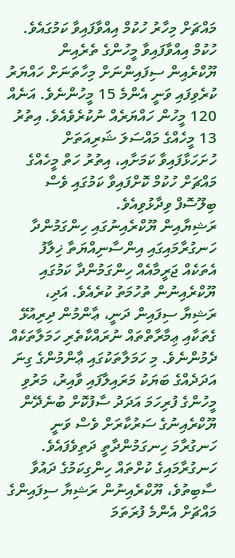މައްޗަށް މިހާރު ހުކުމް އިއްވާފައިވާ ކަމުގައެވެ.
ހުކުމް އިއްވާފައިވާ މީހުންގެ ތެރެއިން ޔޫކްރެއިން ސިފައިންނަށް މިހާތަނަށް ހައްޔަރު ކުރެވިފައި ވަނީ އެންމެ 15 މީހުންނެވެ. އަނެއް 120 މީހުން ހައްޔަރެއް ނުކުރެވެއެވެ. އިތުރު 13 މީހެއްގެ މައްސަލަ ޝަރިއަތަށް ހުށަހަޅާފައިވާ ކަމަށާއި، އިތުރު ހަތް މީހެއްގެ މައްޗަށް ހުކުމް ކޮށްފައިވާ ކަމުގައި ވެސް ބިލޫސޮފް ވިދާޅުވިއެވެ.
ރަޝިޔާއިން ޔޫކްރެއިނުގައި ހިންގަމުންދާ ހަނގުރާމައިގައި އިންސާނިއްޔަތާ ޚިލާފު އެތަކެއް ޖަރީމާއެއް ހިންގަމުންދާ ކަމުގައި ޔޫކްރެއިނުން ތުހުމަތު ކުރެއެވެ. އަދި، ރަޝިޔާ ސިފައިން ދަނީ، ޢާންމުން ދިރިއުޅޭ ގެތަކާއި ޢިމާރާތްތައް ނުރައްކާތެރި ހަމަލާތަކެއް ދެމުންނެވެ. މި ހަމަލާތަކުގައި ޢާންމުންގެ ގިނަ އަދަދެއްގެ ބަޔަކު މަރައިލާފައި ވާއިރު، މަރުވި މީހުންގެ ފުރިހަމަ އަދަދު ސާފުކޮށް ބުނެދޭން ޔޫކްރެއިނުގެ ސަރުކާރަށް ވެސް ވަނީ ހަނގުރާމަ ހިނގަމުންދާތީ ދަތިވެފައެވެ.
ހަނގުރާމައިގެ ކުށްތައް ހިންގިކަމުގެ ދައުވާ ސާބިތުވެ، ޔޫކްރެއިނުން ރަޝިޔާ ސިފައިންގެ މައްޗަށް އެންމެ ފުރަތަމަ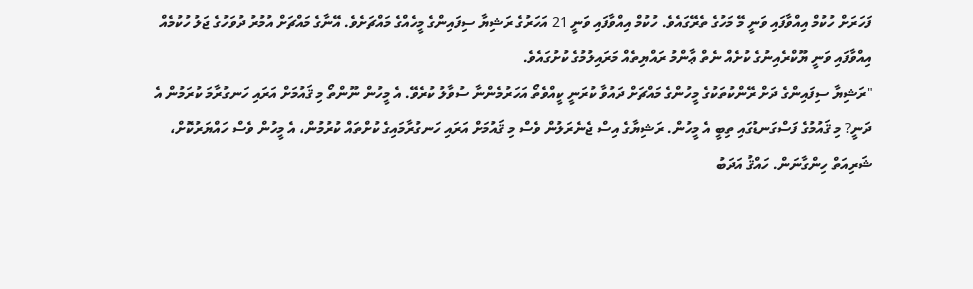ފަހަރަށް ހުކުމް އިއްވާފައި ވަނީ މޭ މަހުގެ ތެރޭގައެވެ. ހުކުމް އިއްވާފައި ވަނީ 21 އަހަރުގެ ރަޝިޔާ ސިފައިންގެ މީހެއްގެ މައްޗަށެވެ. އޭނާގެ މައްޗަށް އުމުރު ދުވަހުގެ ޖަލު ހުކުމެއް އިއްވާފައި ވަނީ ޔޫކްރެއިނުގެ ކުށެއް ނެތް ޢާންމު ރައްޔިތެއް މަރައިލުމުގެ ކުށުގައެވެ.
"ރަޝިޔާ ސިފައިންގެ ދަށް ރޭންކުތަކުގެ މީހުންގެ މައްޗަށް ދައުވާ ކުރަނީ ކީއްވެތޯ އަހަރުމެންނާ ސުވާލު ކުރެވޭ. އެ މީހުން ނޫންތޯ މި ޤައުމަށް އަރައި ހަނގުރާމަ ކުރަމުން އެ ދަނީ? މި ޤައުމުގެ ފަސްގަނޑުގައި ތިބީ އެ މީހުން. ރަޝިޔާގެ އިސް ޖެނެރަލުން ވެސް މި ޤައުމަށް އަރައި ހަނގުރާމައިގެ ކުށްތައް ކުރުމުން، އެ މީހުން ވެސް ހައްޔަރުކޮށް، ޝަރިއަތް ހިންގާނަން. ހައްޤު އަދަބު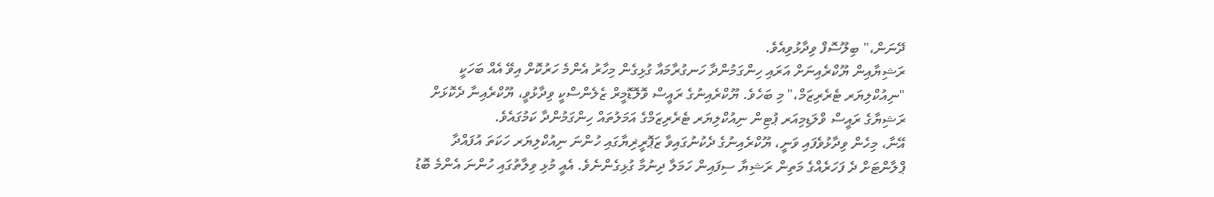ދޭނަން،" ބިލޫސޮފް ވިދާޅުވިއެވެ.
ރަޝިޔާއިން ޔޫކްރެއިނަށް އަރައި ހިންގަމުންދާ ހަނގުރާމައާ ގުޅިގެން މިހާރު އެންމެ ހަރުކޮށް އިވޭ އެއް ބަހަކީ "ނިއުކްލިޔަރ ޓެރެރިޒަމް،" މި ބަހެވެ. ޔޫކްރެއިނުގެ ރައީސް ވޮލޮޑޮމީރް ޒެލެންސްކީ ވިދާޅުވީ، ޔޫކްރެއިނާ ދެކޮޅަށް ރަޝިޔާގެ ރައީސް ވްލަޑިމިއަރ ޕުޓިން ނިއުކްލިޔަރ ޓެރެރިޒަމްގެ އަމަލުތައް ހިންގަމުންދާ ކަމުގައެވެ.
އޭނާ، މިހެން ވިދާޅުވެފައި ވަނީ، ޔޫކްރެއިނުގެ ދެކުނުގައިވާ ޒަޕޮރީޜިޔާގައި ހުންނަ ނިއުކްލިޔަރ ހަކަތަ އުފައްދާ ޕްލާންޓަށް ދެ ފަހަރެއްގެ މަތިން ރަޝިޔާ ސިފައިން ހަމަލާ ދިނުމާ ގުޅިގެންނެވެ. އެއީ މުޅި ވިލާތުގައި ހުންނަ އެންމެ ބޮޑު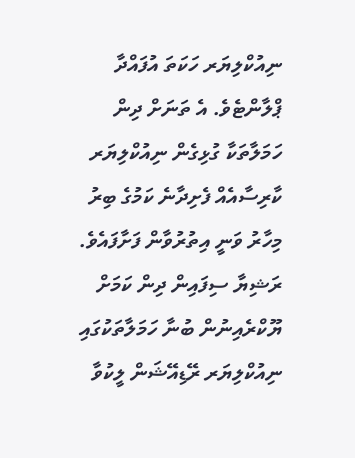ނިއުކްލިޔަރ ހަކަތަ އުފައްދާ ޕްލާންޓެވެ. އެ ތަނަށް ދިން ހަމަލާތަކާ ގުޅިގެން ނިއުކްލިޔަރ ކާރިސާއެއް ފެށިދާނެ ކަމުގެ ބިރު މިހާރު ވަނީ އިތުރުވާން ފަށާފައެވެ.
ރަޝިޔާ ސިފައިން ދިން ކަމަށް ޔޫކްރެއިނުން ބުނާ ހަމަލާތަކުގައި ނިއުކްލިޔަރ ރޭޑިއޭޝަން ލީކުވާ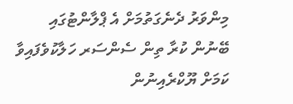މިންވަރު ދެނެގަތުމަށް އެ ޕްލާންޓުގައި ބޭނުން ކުރާ ތިން ސެންސަރ ހަލާކުވެފައިވާ ކަމަށް ޔޫކްރެއިނުން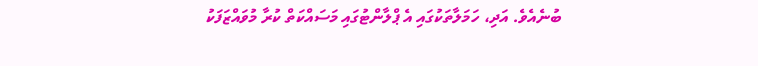ބުނެއެވެ. އަދި، ހަމަލާތަކުގައި އެ ޕްލާންޓުގައި މަސައްކަތް ކުރާ މުވައްޒަފަކު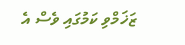ޒަޚަމްވި ކަމުގައި ވެސް އެ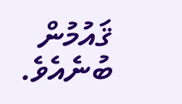ޤައުމުން ބުނެއެވެ.